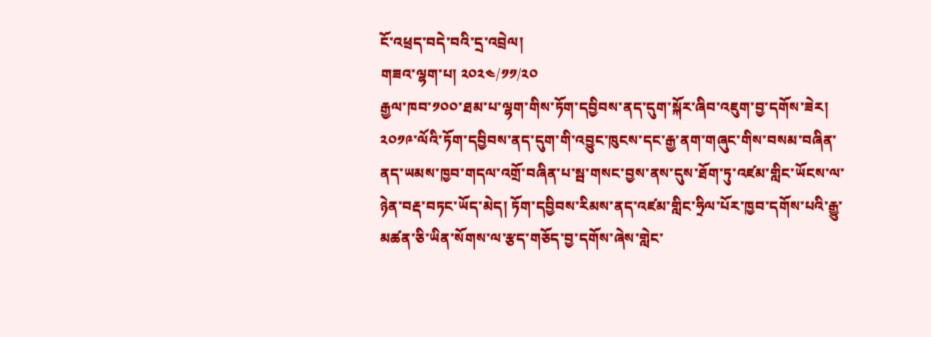ངོ་འཕྲད་བདེ་བའི་དྲ་འབྲེལ།
གཟའ་ལྷག་པ། ༢༠༢༤/༡༡/༢༠
རྒྱལ་ཁབ་༡༠༠་ཐམ་པ་ལྷག་གིས་ཏོག་དབྱིབས་ནད་དུག་སྐོར་ཞིབ་འཇུག་བྱ་དགོས་ཟེར།
༢༠༡༩་ལོའི་ཏོག་དབྱིབས་ནད་དུག་གི་འབྱུང་ཁུངས་དང་རྒྱ་ནག་གཞུང་གིས་བསམ་བཞིན་ནད་ཡམས་ཁྱབ་གདལ་འགྲོ་བཞིན་པ་སྦ་གསང་བྱས་ནས་དུས་ཐོག་ཏུ་འཛམ་གླིང་ཡོངས་ལ་ཉེན་བརྡ་བཏང་ཡོད་མེད། ཏོག་དབྱིབས་རིམས་ནད་འཛམ་གླིང་ཧྲིལ་པོར་ཁྱབ་དགོས་པའི་རྒྱུ་མཚན་ཅི་ཡིན་སོགས་ལ་རྩད་གཅོད་བྱ་དགོས་ཞེས་གླེང་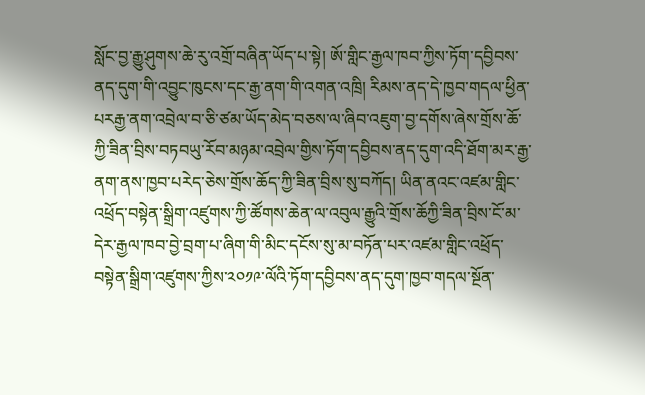སློང་བྱ་རྒྱུ་ཤུགས་ཆེ་རུ་འགྲོ་བཞིན་ཡོད་པ་སྟེ། ཨོ་གླིང་རྒྱལ་ཁབ་ཀྱིས་ཏོག་དབྱིབས་ནད་དུག་གི་འབྱུང་ཁུངས་དང་རྒྱ་ནག་གི་འགན་འཁྲི། རིམས་ནད་དེ་ཁྱབ་གདལ་ཕྱིན་པརརྒྱ་ནག་འབྲེལ་བ་ཅི་ཙམ་ཡོད་མེད་བཅས་ལ་ཞིབ་འཇུག་བྱ་དགོས་ཞེས་གྲོས་ཆོ་ཀྱི་ཟིན་བྲིས་བཏབཡུ་རོབ་མཉམ་འབྲེལ་གྱིས་ཏོག་དབྱིབས་ནད་དུག་འདི་ཐོག་མར་རྒྱ་ནག་ནས་ཁྱབ་པརེད་ཅེས་གྲོས་ཆོད་ཀྱི་ཟིན་བྲིས་སུ་བཀོད། ཡིན་ནའང་འཛམ་གླིང་འཕྲོད་བསྟེན་སྒྲིག་འཛུགས་ཀྱི་ཚོགས་ཆེན་ལ་འབུལ་རྒྱུའི་གྲོས་ཆོཀྱི་ཟིན་བྲིས་ངོ་མ་དེར་རྒྱལ་ཁབ་བྱེ་བྲག་པ་ཞིག་གི་མིང་དངོས་སུ་མ་བཏོན་པར་འཛམ་གླིང་འཕྲོད་བསྟེན་སྒྲིག་འཛུགས་ཀྱིས་༢༠༡༩་ལོའི་ཏོག་དབྱིབས་ནད་དུག་ཁྱབ་གདལ་སྔོན་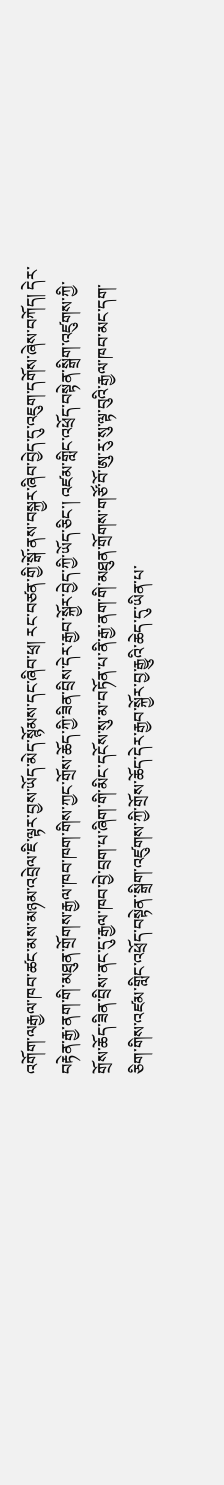འགོག་ལརྒྱལ་ཁབ་ཚང་མས་མཉམ་འབྲེལ་ཇི་ལྟར་བྱས་ཡོད་མེད་སྙོམས་དང་ཞིབ་ཕྲ། རང་བཙན་གྱི་སྒོ་ནས་བསྐྱར་ཞིབ་བྱེད་དུ་འཇུག་དགོས་ཞེས་བཀོད། དེར་བརྟེན་རྒྱ་ནག་གི་མཐུན་གྲོགས་རྒྱལ་ཁབ་ཁག་གིས་ཀྱང་གྲོས་ཆོད་ཀྱི་ཟིན་བྲིས་དེར་རྒྱབ་སྐྱོར་བྱེད་ཀྱི་ཡོད་ཅིང་། འཛམ་གླིང་འཕྲོད་བསྟེན་སྒྲིག་འཛུགས་ཀྱི་གྲོས་ཆོད་ཟིན་བྲིས་ནང་དུ་རྒྱལ་ཁབ་བྱེ་བྲག་པ་ཞིག་གི་མིང་དངོས་སུ་མ་བཏོན་པ་ནི་རྒྱ་ནག་གི་མཐུན་གྲོགས་གཙོ་བོ་ཨུ་རུ་སུ་ལྟ་བུའི་རྒྱལ་ཁབ་མང་དག་ཅིག་གིས་འཛམ་གླིང་འཕྲོད་བསྟེན་སྒྲིག་འཛུགས་ཀྱི་གྲོས་ཆོད་དེར་རྒྱབ་སྐྱོར་བྱ་རྒྱུའི་ཆེད་དུ་ཡིན་པ་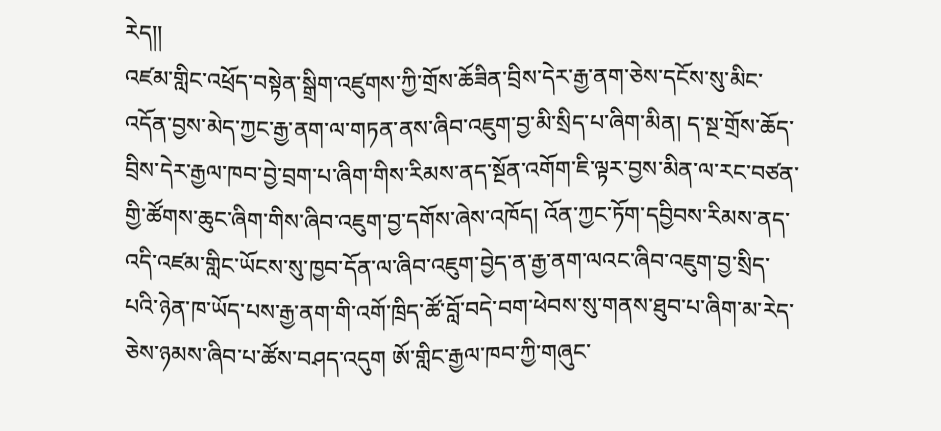རེད།།
འཛམ་གླིང་འཕྲོད་བསྟེན་སྒྲིག་འཛུགས་ཀྱི་གྲོས་ཆོཟིན་བྲིས་དེར་རྒྱ་ནག་ཅེས་དངོས་སུ་མིང་འདོན་བྱས་མེད་ཀྱང་རྒྱ་ནག་ལ་གཏན་ནས་ཞིབ་འཇུག་བྱ་མི་སྲིད་པ་ཞིག་མིན། ད་སྔ་གྲོས་ཆོད་བྲིས་དེར་རྒྱལ་ཁབ་བྱེ་བྲག་པ་ཞིག་གིས་རིམས་ནད་སྔོན་འགོག་ཇི་ལྟར་བྱས་མིན་ལ་རང་བཙན་གྱི་ཚོགས་ཆུང་ཞིག་གིས་ཞིབ་འཇུག་བྱ་དགོས་ཞེས་འཁོད། འོན་ཀྱང་ཏོག་དབྱིབས་རིམས་ནད་འདི་འཛམ་གླིང་ཡོངས་སུ་ཁྱབ་དོན་ལ་ཞིབ་འཇུག་བྱེད་ན་རྒྱ་ནག་ལའང་ཞིབ་འཇུག་བྱ་སྲིད་པའི་ཉེན་ཁ་ཡོད་པས་རྒྱ་ནག་གི་འགོ་ཁྲིད་ཚོ་བློ་བདེ་བག་ཕེབས་སུ་གནས་ཐུབ་པ་ཞིག་མ་རེད་ཅེས་ཉམས་ཞིབ་པ་ཚོས་བཤད་འདུག ཨོ་གླིང་རྒྱལ་ཁབ་ཀྱི་གཞུང་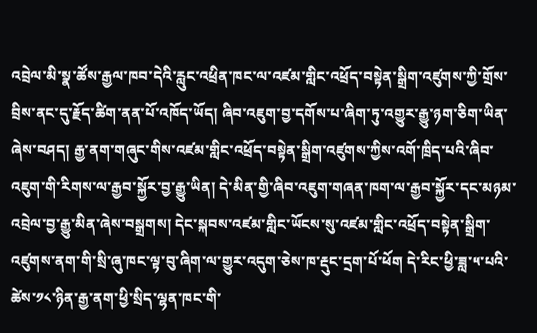འབྲེལ་མི་སྣ་ཚོས་རྒྱལ་ཁབ་དེའི་རླུང་འཕྲིན་ཁང་ལ་འཛམ་གླིང་འཕྲོད་བསྟེན་སྒྲིག་འཛུགས་ཀྱི་གྲོས་བྲིས་ནང་དུ་རྗོད་ཚིག་ནན་པོ་འཁོད་ཡོད། ཞིབ་འཇུག་བྱ་དགོས་པ་ཞིག་ཏུ་འགྱུར་རྒྱུ་ཉག་ཅིག་ཡིན་ཞེས་བཤད། རྒྱ་ནག་གཞུང་གིས་འཛམ་གླིང་འཕྲོད་བསྟེན་སྒྲིག་འཛུགས་ཀྱིས་འགོ་ཁྲིད་པའི་ཞིབ་འཇུག་གི་རིགས་ལ་རྒྱབ་སྐྱོར་བྱ་རྒྱུ་ཡིན། དེ་མིན་གྱི་ཞིབ་འཇུག་གཞན་ཁག་ལ་རྒྱབ་སྐྱོར་དང་མཉམ་འབྲེལ་བྱ་རྒྱུ་མིན་ཞེས་བསྒྲགས། དེང་སྐབས་འཛམ་གླིང་ཡོངས་སུ་འཛམ་གླིང་འཕྲོད་བསྟེན་སྒྲིག་འཛུགས་ནག་གི་སྲི་ཞུ་ཁང་ལྟ་བུ་ཞིག་ལ་གྱུར་འདུག་ཅེས་ཁ་རྡུང་དྲག་པོ་ཕོག དེ་རིང་ཕྱི་ཟླ་༥་པའི་ཚེས་༡༨་ཉིན་རྒྱ་ནག་ཕྱི་སྲིད་ལྷན་ཁང་གི་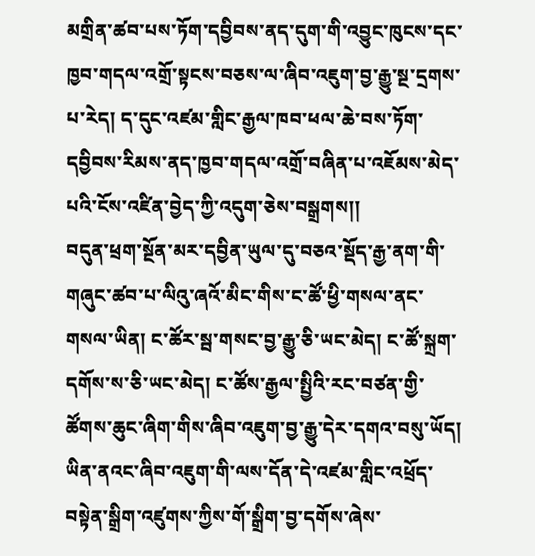མགྲིན་ཚབ་པས་ཏོག་དབྱིབས་ནད་དུག་གི་འབྱུང་ཁུངས་དང་ཁྱབ་གདལ་འགྲོ་སྟངས་བཅས་ལ་ཞིབ་འཇུག་བྱ་རྒྱུ་སྔ་དྲགས་པ་རེད། ད་དུང་འཛམ་གླིང་རྒྱལ་ཁབ་ཕལ་ཆེ་བས་ཏོག་དབྱིབས་རིམས་ནད་ཁྱབ་གདལ་འགྲོ་བཞིན་པ་འཇོམས་མེད་པའི་ངོས་འཛིན་བྱེད་ཀྱི་འདུག་ཅེས་བསྒྲགས།།
བདུན་ཕྲག་སྔོན་མར་དབྱིན་ཡུལ་དུ་བཅའ་སྡོད་རྒྱ་ནག་གི་གཞུང་ཚབ་པ་ལིའུ་ཞའོ་མིང་གིས་ང་ཚོ་ཕྱི་གསལ་ནང་གསལ་ཡིན། ང་ཚོར་སྦ་གསང་བྱ་རྒྱུ་ཅི་ཡང་མེད། ང་ཚོ་སྐྲག་དགོས་ས་ཅི་ཡང་མེད། ང་ཚོས་རྒྱལ་སྤྱིའི་རང་བཙན་གྱི་ཚོགས་ཆུང་ཞིག་གིས་ཞིབ་འཇུག་བྱ་རྒྱུ་དེར་དགའ་བསུ་ཡོད། ཡིན་ནའང་ཞིབ་འཇུག་གི་ལས་དོན་དེ་འཛམ་གླིང་འཕྲོད་བསྟེན་སྒྲིག་འཛུགས་ཀྱིས་གོ་སྒྲིག་བྱ་དགོས་ཞེས་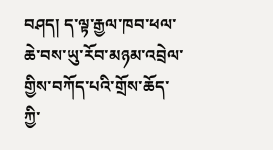བཤད། ད་ལྟ་རྒྱལ་ཁབ་ཕལ་ཆེ་བས་ཡུ་རོབ་མཉམ་འབྲེལ་གྱིས་བཀོད་པའི་གྲོས་ཆོད་ཀྱི་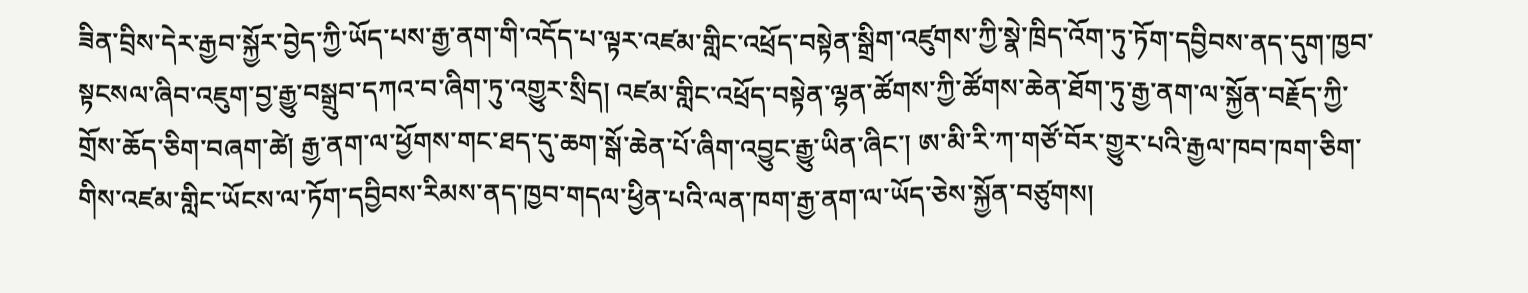ཟིན་བྲིས་དེར་རྒྱབ་སྐྱོར་བྱེད་ཀྱི་ཡོད་པས་རྒྱ་ནག་གི་འདོད་པ་ལྟར་འཛམ་གླིང་འཕྲོད་བསྟེན་སྒྲིག་འཛུགས་ཀྱི་སྣེ་ཁྲིད་འོག་ཏུ་ཏོག་དབྱིབས་ནད་དུག་ཁྱབ་སྟངསལ་ཞིབ་འཇུག་བྱ་རྒྱུ་བསྒྲུབ་དཀའ་བ་ཞིག་ཏུ་འགྱུར་སྲིད། འཛམ་གླིང་འཕྲོད་བསྟེན་ལྷན་ཚོགས་ཀྱི་ཚོགས་ཆེན་ཐོག་ཏུ་རྒྱ་ནག་ལ་སྐྱོན་བརྗོད་ཀྱི་གྲོས་ཆོད་ཅིག་བཞག་ཚེ། རྒྱ་ནག་ལ་ཕྱོགས་གང་ཐད་དུ་ཆག་སྒོ་ཆེན་པོ་ཞིག་འབྱུང་རྒྱུ་ཡིན་ཞིང་། ཨ་མི་རི་ཀ་གཙོ་བོར་གྱུར་པའི་རྒྱལ་ཁབ་ཁག་ཅིག་གིས་འཛམ་གླིང་ཡོངས་ལ་ཏོག་དབྱིབས་རིམས་ནད་ཁྱབ་གདལ་ཕྱིན་པའི་ལན་ཁག་རྒྱ་ནག་ལ་ཡོད་ཅེས་སྐྱོན་བཙུགས།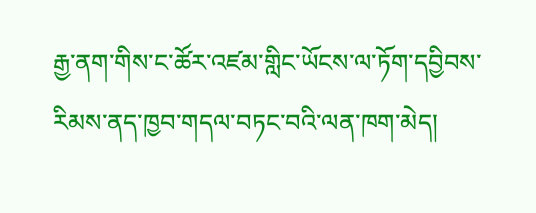རྒྱ་ནག་གིས་ང་ཚོར་འཛམ་གླིང་ཡོངས་ལ་ཏོག་དབྱིབས་རིམས་ནད་ཁྱབ་གདལ་བཏང་བའི་ལན་ཁག་མེད།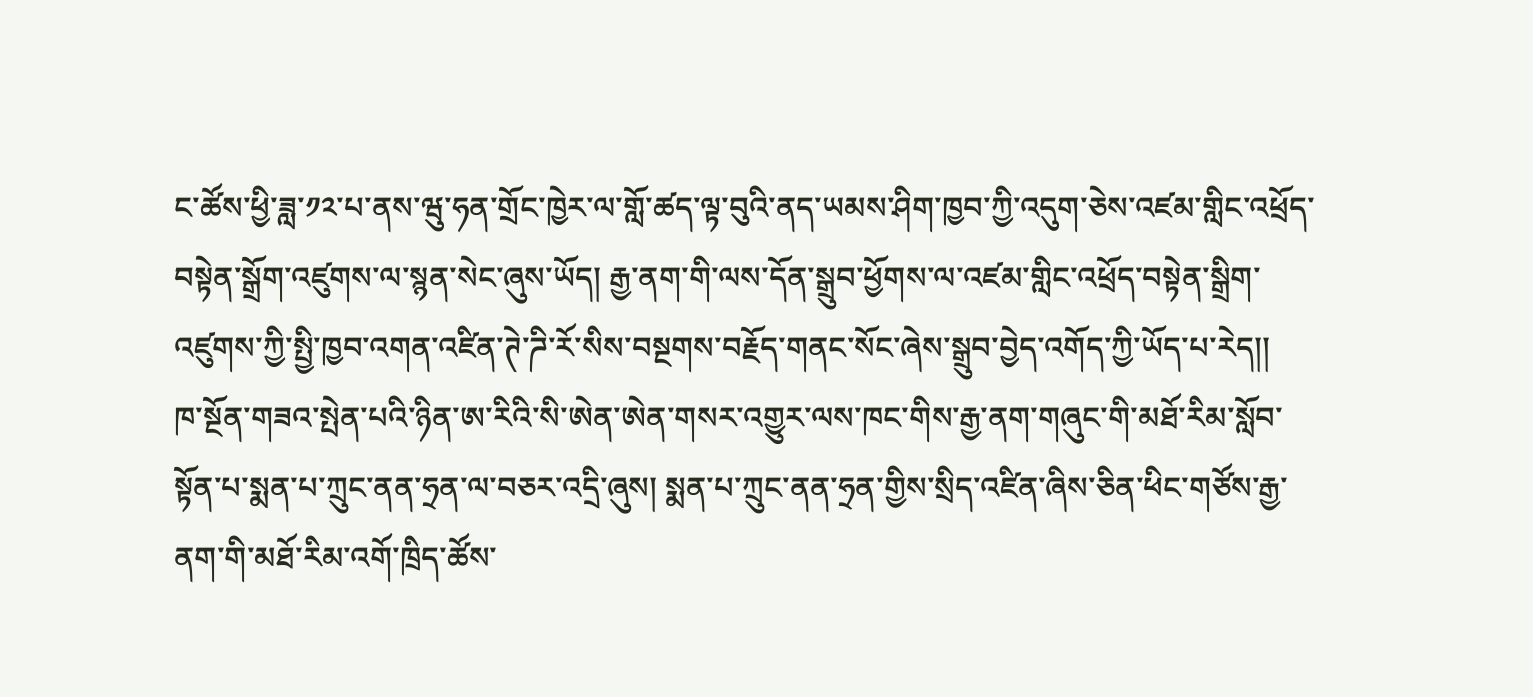ང་ཚོས་ཕྱི་ཟླ་༡༢་པ་ནས་ཝུ་ཧན་གྲོང་ཁྱེར་ལ་གློ་ཚད་ལྟ་བུའི་ནད་ཡམས་ཤིག་ཁྱབ་ཀྱི་འདུག་ཅེས་འཛམ་གླིང་འཕྲོད་བསྟེན་སྒྲོག་འཛུགས་ལ་སྙན་སེང་ཞུས་ཡོད། རྒྱ་ནག་གི་ལས་དོན་སྒྲུབ་ཕྱོགས་ལ་འཛམ་གླིང་འཕྲོད་བསྟེན་སྒྲིག་འཛུགས་ཀྱི་སྤྱི་ཁྱབ་འགན་འཛིན་ཊེ་ཌི་རོ་སིས་བསྔགས་བརྗོད་གནང་སོང་ཞེས་སྒྲུབ་བྱེད་འགོད་ཀྱི་ཡོད་པ་རེད།།
ཁ་སྔོན་གཟའ་སྤེན་པའི་ཉིན་ཨ་རིའི་སི་ཨེན་ཨེན་གསར་འགྱུར་ལས་ཁང་གིས་རྒྱ་ནག་གཞུང་གི་མཐོ་རིམ་སློབ་སྟོན་པ་སྨན་པ་ཀྲུང་ནན་ཧྲན་ལ་བཅར་འདྲི་ཞུས། སྨན་པ་ཀྲུང་ནན་ཧྲན་གྱིས་སྲིད་འཛིན་ཞིས་ཅིན་ཕིང་གཙོས་རྒྱ་ནག་གི་མཐོ་རིམ་འགོ་ཁྲིད་ཚོས་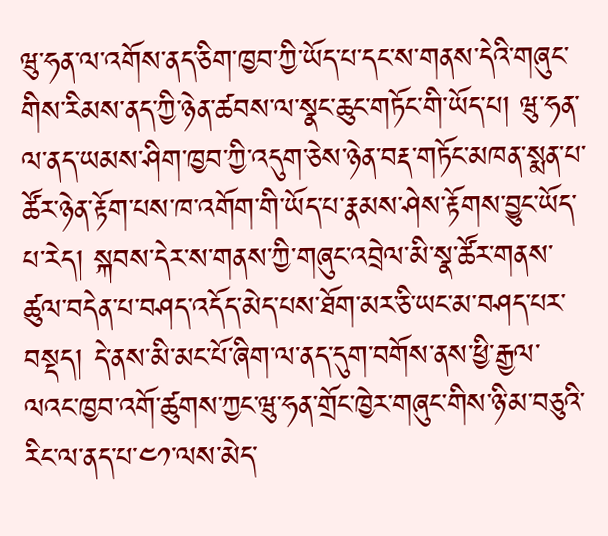ཝུ་ཧན་ལ་འགོས་ནད་ཅིག་ཁྱབ་ཀྱི་ཡོད་པ་དང་ས་གནས་དེའི་གཞུང་གིས་རིམས་ནད་ཀྱི་ཉེན་ཚབས་ལ་སྣང་ཆུང་གཏོང་གི་ཡོད་པ། ཝུ་ཧན་ལ་ནད་ཡམས་ཤིག་ཁྱབ་ཀྱི་འདུག་ཅེས་ཉེན་བརྡ་གཏོང་མཁན་སྨན་པ་ཚོར་ཉེན་རྟོག་པས་ཁ་འགོག་གི་ཡོད་པ་རྣམས་ཤེས་རྟོགས་བྱུང་ཡོད་པ་རེད། སྐབས་དེར་ས་གནས་ཀྱི་གཞུང་འབྲེལ་མི་སྣ་ཚོར་གནས་ཚུལ་བདེན་པ་བཤད་འདོད་མེད་པས་ཐོག་མར་ཅི་ཡང་མ་བཤད་པར་བསྡད། དེ་ནས་མི་མང་པོ་ཞིག་ལ་ནད་དུག་བགོས་ནས་ཕྱི་རྒྱལ་ལའང་ཁྱབ་འགོ་ཚུགས་ཀྱང་ཝུ་ཧན་གྲོང་ཁྱེར་གཞུང་གིས་ཉི་མ་བཅུའི་རིང་ལ་ནད་པ་༤༡་ལས་མེད་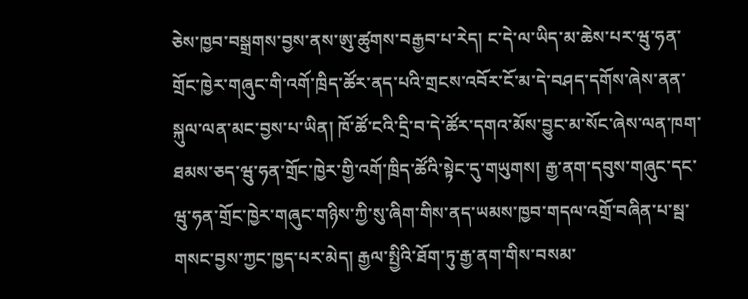ཅེས་ཁྱབ་བསྒྲགས་བྱས་ནས་ཨུ་ཚུགས་བརྒྱབ་པ་རེད། ང་དེ་ལ་ཡིད་མ་ཆེས་པར་ཝུ་ཧན་གྲོང་ཁྱེར་གཞུང་གི་འགོ་ཁྲིད་ཚོར་ནད་པའི་གྲངས་འབོར་ངོ་མ་དེ་བཤད་དགོས་ཞེས་ནན་སྐུལ་ལན་མང་བྱས་པ་ཡིན། ཁོ་ཚོ་ངའི་དྲི་བ་དེ་ཚོར་དགའ་མོས་བྱུང་མ་སོང་ཞེས་ལན་ཁག་ཐམས་ཅད་ཝུ་ཧན་གྲོང་ཁྱེར་གྱི་འགོ་ཁྲིད་ཚོའི་སྟེང་དུ་གཡུགས། རྒྱ་ནག་དབུས་གཞུང་དང་ཝུ་ཧན་གྲོང་ཁྱེར་གཞུང་གཉིས་ཀྱི་སུ་ཞིག་གིས་ནད་ཡམས་ཁྱབ་གདལ་འགྲོ་བཞིན་པ་སྦ་གསང་བྱས་ཀྱང་ཁྱད་པར་མེད། རྒྱལ་སྤྱིའི་ཐོག་ཏུ་རྒྱ་ནག་གིས་བསམ་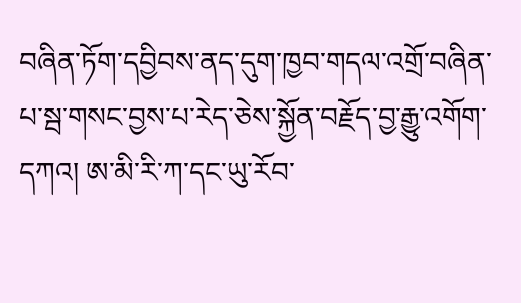བཞིན་ཏོག་དབྱིབས་ནད་དུག་ཁྱབ་གདལ་འགྲོ་བཞིན་པ་སྦ་གསང་བྱས་པ་རེད་ཅེས་སྐྱོན་བརྗོད་བྱ་རྒྱུ་འགོག་དཀའ། ཨ་མི་རི་ཀ་དང་ཡུ་རོབ་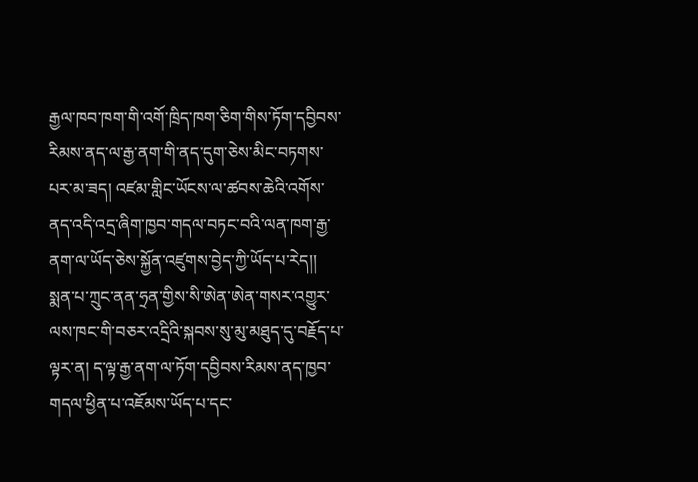རྒྱལ་ཁབ་ཁག་གི་འགོ་ཁྲིད་ཁག་ཅིག་གིས་ཏོག་དབྱིབས་རིམས་ནད་ལ་རྒྱ་ནག་གི་ནད་དུག་ཅེས་མིང་བཏགས་པར་མ་ཟད། འཛམ་གླིང་ཡོངས་ལ་ཚབས་ཆེའི་འགོས་ནད་འདི་འདྲ་ཞིག་ཁྱབ་གདལ་བཏང་བའི་ལན་ཁག་རྒྱ་ནག་ལ་ཡོད་ཅེས་སྐྱོན་འཛུགས་བྱེད་ཀྱི་ཡོད་པ་རེད།།
སྨན་པ་ཀྲུང་ནན་ཧྲན་གྱིས་སི་ཨེན་ཨེན་གསར་འགྱུར་ལས་ཁང་གི་བཅར་འདྲིའི་སྐབས་སུ་མུ་མཐུད་དུ་བརྗོད་པ་ལྟར་ན། ད་ལྟ་རྒྱ་ནག་ལ་ཏོག་དབྱིབས་རིམས་ནད་ཁྱབ་གདལ་ཕྱིན་པ་འཇོམས་ཡོད་པ་དང་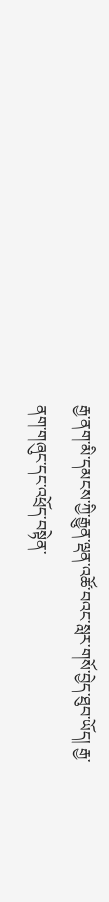རྒྱ་ནག་མི་དམངས་ཀྱི་རྒྱུན་ལྡན་འཚོ་བའང་སླར་གསོ་བྱེད་ཐུབ་ཡོད། རྒྱ་ནག་གཞུང་དང་འཕྲོད་བསྟེན་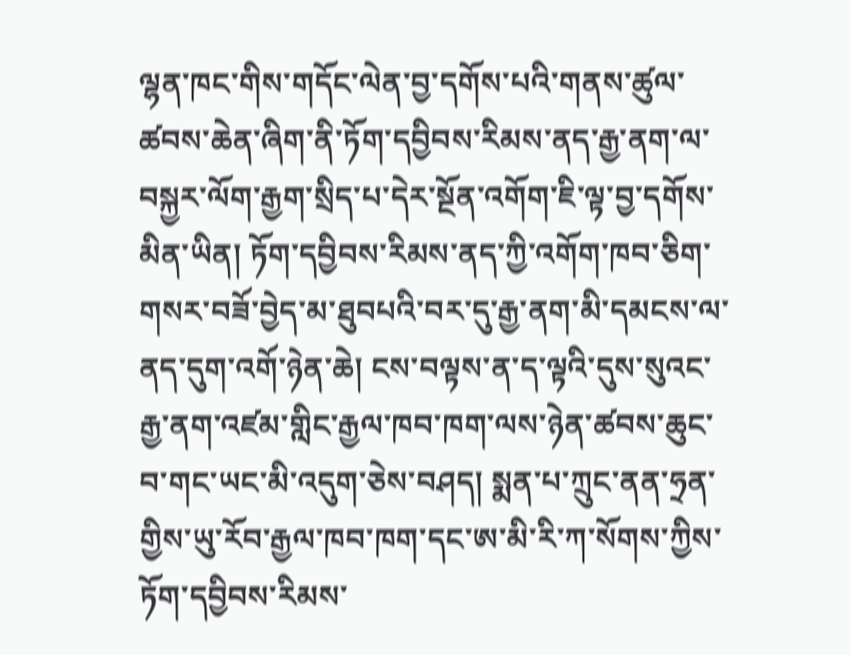ལྷན་ཁང་གིས་གདོང་ལེན་བྱ་དགོས་པའི་གནས་ཚུལ་ཚབས་ཆེན་ཞིག་ནི་ཏོག་དབྱིབས་རིམས་ནད་རྒྱ་ནག་ལ་བསྐྱར་ལོག་རྒྱག་སྲིད་པ་དེར་སྔོན་འགོག་ཇི་ལྟ་བྱ་དགོས་མིན་ཡིན། ཏོག་དབྱིབས་རིམས་ནད་ཀྱི་འགོག་ཁབ་ཅིག་གསར་བཟོ་བྱེད་མ་ཐུབཔའི་བར་དུ་རྒྱ་ནག་མི་དམངས་ལ་ནད་དུག་འགོ་ཉེན་ཆེ། ངས་བལྟས་ན་ད་ལྟའི་དུས་སུའང་རྒྱ་ནག་འཛམ་གླིང་རྒྱལ་ཁབ་ཁག་ལས་ཉེན་ཚབས་ཆུང་བ་གང་ཡང་མི་འདུག་ཅེས་བཤད། སྨན་པ་ཀྲུང་ནན་ཧྲན་གྱིས་ཡུ་རོབ་རྒྱལ་ཁབ་ཁག་དང་ཨ་མི་རི་ཀ་སོགས་ཀྱིས་ཏོག་དབྱིབས་རིམས་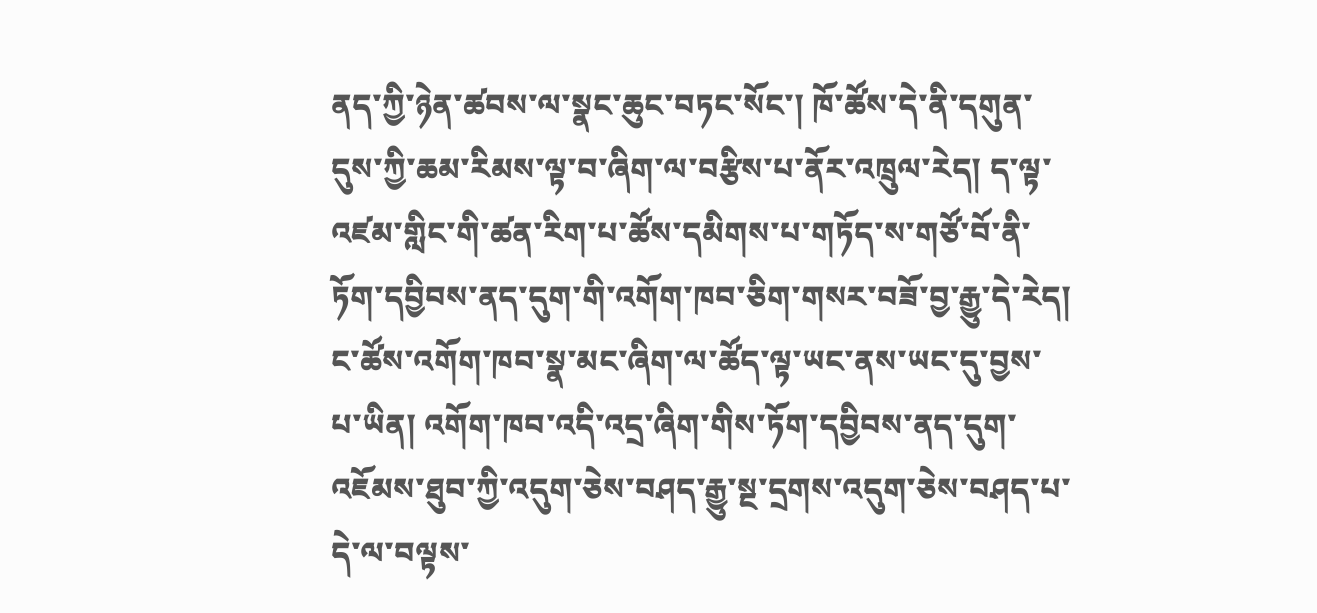ནད་ཀྱི་ཉེན་ཚབས་ལ་སྣང་ཆུང་བཏང་སོང་། ཁོ་ཚོས་དེ་ནི་དགུན་དུས་ཀྱི་ཆམ་རིམས་ལྟ་བ་ཞིག་ལ་བརྩིས་པ་ནོར་འཁྲུལ་རེད། ད་ལྟ་འཛམ་གླིང་གི་ཚན་རིག་པ་ཚོས་དམིགས་པ་གཏོད་ས་གཙོ་བོ་ནི་ཏོག་དབྱིབས་ནད་དུག་གི་འགོག་ཁབ་ཅིག་གསར་བཟོ་བྱ་རྒྱུ་དེ་རེད། ང་ཚོས་འགོག་ཁབ་སྣ་མང་ཞིག་ལ་ཚོད་ལྟ་ཡང་ནས་ཡང་དུ་བྱས་པ་ཡིན། འགོག་ཁབ་འདི་འདྲ་ཞིག་གིས་ཏོག་དབྱིབས་ནད་དུག་འཇོམས་ཐུབ་ཀྱི་འདུག་ཅེས་བཤད་རྒྱུ་སྔ་དྲགས་འདུག་ཅེས་བཤད་པ་དེ་ལ་བལྟས་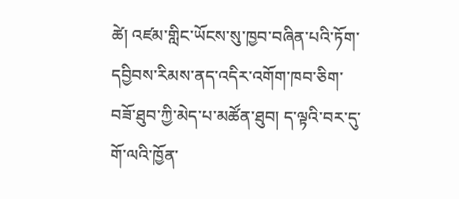ཚེ། འཛམ་གླིང་ཡོངས་སུ་ཁྱབ་བཞིན་པའི་ཏོག་དབྱིབས་རིམས་ནད་འདིར་འགོག་ཁབ་ཅིག་བཟོ་ཐུབ་ཀྱི་མེད་པ་མཚོན་ཐུབ། ད་ལྟའི་བར་དུ་གོ་ལའི་ཁྱོན་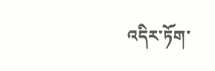འདིར་ཏོག་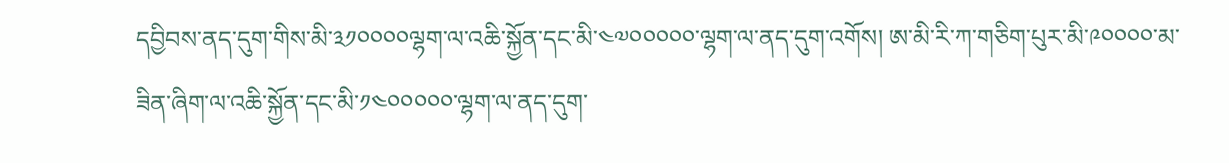དབྱིབས་ནད་དུག་གིས་མི་༣༡༠༠༠༠ལྷག་ལ་འཆི་སྐྱོན་དང་མི་༤༧༠༠༠༠༠་ལྷག་ལ་ནད་དུག་འགོས། ཨ་མི་རི་ཀ་གཅིག་པུར་མི་༩༠༠༠༠་མ་ཟིན་ཞིག་ལ་འཆི་སྐྱོན་དང་མི་༡༤༠༠༠༠༠་ལྷག་ལ་ནད་དུག་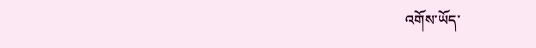འགོས་ཡོད་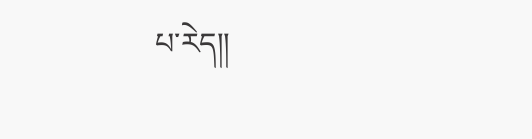པ་རེད།།